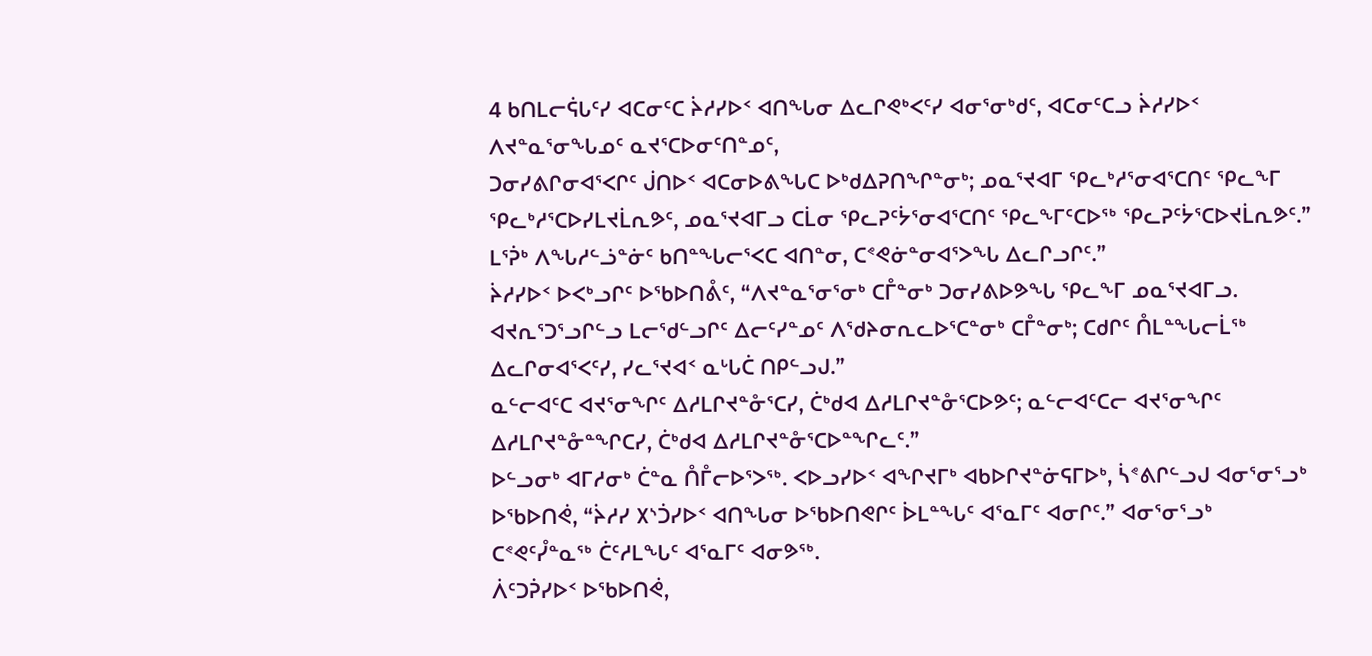4 ᑲᑎᒪᓕᕌᒐᑦᓯ ᐊᑕᓂᑦᑕ ᔩᓱᓯᐅᑉ ᐊᑎᖓᓂ ᐃᓚᒋᕙᒃᐸᑦᓯ ᐊᓂᕐᓂᒃᑯᑦ, ᐊᑕᓂᑦᑕᓗ ᔩᓱᓯᐅᑉ ᐱᔪᓐᓇᕐᓂᖓᓄᑦ ᓇᔪᕐᑕᐅᓂᑦᑎᓐᓄᑦ,
ᑐᓂᓯᕕᒋᓂᐊᕐᐸᒋᑦ ᒎᑎᐅᑉ ᐊᑕᓂᐅᕕᖓᑕ ᐅᒃᑯᐃᕈᑎᖏᓐᓂᒃ; ᓄᓇᕐᔪᐊᒥ ᕿᓚᒃᓱᕐᓂᐊᕐᑕᑎᑦ ᕿᓚᖕᒥ ᕿᓚᒃᓱᕐᑕᐅᓯᒪᔪᒫᕆᕗᑦ, ᓄᓇᕐᔪᐊᒥᓗ ᑕᒫᓂ ᕿᓚᕈᑦᔮᕐᓂᐊᕐᑕᑎᑦ ᕿᓚᖕᒥᑦᑕᐅᖅ ᕿᓚᕈᑦᔮᕐᑕᐅᔪᒫᕆᕗᑦ.”
ᒪᕐᕉᒃ ᐱᖓᓱᓪᓘᓐᓃᑦ ᑲᑎᓐᖓᓕᕐᐸᑕ ᐊᑎᓐᓂ, ᑕᕝᕙᓃᓐᓂᐊᕐᐳᖓ ᐃᓚᒋᓗᒋᑦ.”
ᔩᓱᓯᐅᑉ ᐅᐸᒃᓗᒋᑦ ᐅᖃᐅᑎᕔᑦ, “ᐱᔪᓐᓇᕐᓂᕐᓂᒃ ᑕᒤᓐᓂᒃ ᑐᓂᓯᕕᐅᕗᖓ ᕿᓚᖕᒥ ᓄᓇᕐᔪᐊᒥᓗ.
ᐊᔪᕆᕐᑐᕐᓗᒋᓪᓗ ᒪᓕᖁᓪᓗᒋᑦ ᐃᓕᑦᓯᓐᓄᑦ ᐱᖁᔨᓂᕆᓚᐅᕐᑕᓐᓂᒃ ᑕᒤᓐᓂᒃ; ᑕᑯᒋᑦ ᑍᒪᓐᖓᓕᒫᖅ ᐃᓚᒋᓂᐊᕐᐸᑦᓯ, ᓯᓚᕐᔪᐊᑉ ᓇᒡᒐᑖ ᑎᑭᓪᓗᒍ.”
ᓇᓪᓕᐊᑦᑕ ᐊᔪᕐᓂᖏᑦ ᐃᓱᒪᒋᔪᓐᓁᕐᑕᓯ, ᑖᒃᑯᐊ ᐃᓱᒪᒋᔪᓐᓁᕐᑕᐅᕗᑦ; ᓇᓪᓕᐊᑦᑕᓕ ᐊᔪᕐᓂᖏᑦ ᐃᓱᒪᒋᔪᓐᓁᓐᖏᑕᓯ, ᑖᒃᑯᐊ ᐃᓱᒪᒋᔪᓐᓁᕐᑕᐅᓐᖏᓚᑦ.”
ᐅᓪᓗᓂᒃ ᐊᒥᓱᓂᒃ ᑖᓐᓇ ᑍᒤᓕᐅᕐᐳᖅ. ᐸᐅᓗᓯᐅᑉ ᐊᖏᔪᒥᒃ ᐊᑲᐅᒋᔪᓐᓃᕋᒥᐅᒃ, ᓵᕝᕕᒋᓪᓗᒍ ᐊᓂᕐᓂᕐᓗᒃ ᐅᖃᐅᑎᕚ, “ᔩᓱᓯ ᙭ᔅᑑᓯᐅᑉ ᐊᑎᖓᓂ ᐅᖃᐅᑎᕙᒋᑦ ᐆᒪᓐᖓᑦ ᐊᕐᓇᒥᑦ ᐊᓂᒋᑦ.” ᐊᓂᕐᓂᕐᓗᒃ ᑕᕝᕙᑦᓮᓐᓇᖅ ᑖᑦᓱᒪᖓᑦ ᐊᕐᓇᒥᑦ ᐊᓂᕗᖅ.
ᐲᑦᑐᕉᓯᐅᑉ ᐅᖃᐅᑎᕚ,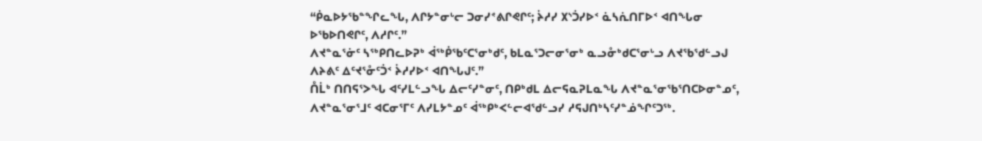“ᑮᓇᐅᔭᖃᓐᖏᓚᖓ, ᐱᒋᔭᓐᓂᒡᓕ ᑐᓂᓯᕝᕕᒋᕙᒋᑦ; ᔩᓱᓯ ᙭ᔅᑑᓯᐅᑉ ᓈᓴᕇᑎᒥᐅᑉ ᐊᑎᖓᓂ ᐅᖃᐅᑎᕙᒋᑦ, ᐱᓱᒋᑦ.”
ᐱᔪᓐᓇᕐᓃᑦ ᓴᖅᑭᑎᓚᐅᕈᒃ ᐋᖅᑮᖃᑦᑕᕐᓂᒃᑯᑦ, ᑲᒪᓇᕐᑐᓕᓂᕐᓂᒃ ᓇᓗᓁᒃᑯᑕᕐᓂᒡᓗ ᐱᔪᖃᖁᓪᓗᒍ ᐱᔨᕕᑦ ᐃᑦᔪᕐᓁᑦᑑᑉ ᔩᓱᓯᐅᑉ ᐊᑎᖓᒍᑦ.”
ᑍᒫᒃ ᑎᑎᕋᕐᐳᖓ ᐊᑦᓯᒪᓪᓗᖓ ᐃᓕᑦᓯᓐᓂᑦ, ᑎᑭᒃᑯᒪ ᐃᓕᕋᓇᕈᒪᓇᖓ ᐱᔪᓐᓇᕐᓂᖃᕐᑎᑕᐅᓂᓐᓄᑦ, ᐱᔪᓐᓇᕐᓂᕐᒧᑦ ᐊᑕᓂᕐᒥᑦ ᐱᓯᒪᔭᓐᓄᑦ ᐋᖅᑭᒃᐸᓪᓕᐊᖁᓪᓗᓯ ᓱᕋᒍᑎᒃᓴᑦᓯᓐᓅᖏᑦᑐᖅ.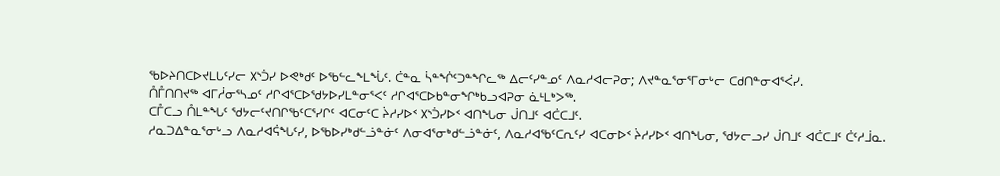ᖃᐅᔨᑎᑕᐅᔪᒪᒐᑦᓯᓕ ᙭ᔅᑑᓯ ᐅᕙᒃᑯᑦ ᐅᖃᓪᓚᖕᒪᖔᑦ. ᑖᓐᓇ ᓵᓐᖐᑦᑐᓐᖏᓚᖅ ᐃᓕᑦᓯᓐᓄᑦ ᐱᓇᓱᐊᓕᕈᓂ; ᐱᔪᓐᓇᕐᓂᕐᒥᓂᒡᓕ ᑕᑯᑎᓐᓂᐊᕐᐹᓯ.
ᑍᒤᑎᑎᔪᖅ ᐊᒥᓲᓂᕐᓴᓄᑦ ᓱᒋᐊᕐᑕᐅᖁᔭᐅᓯᒪᓐᓂᕐᐸᑦ ᓱᒋᐊᕐᑕᐅᑲᓐᓂᖏᒃᑲᓗᐊᕈᓂ ᓈᒻᒪᒃᐳᖅ.
ᑕᒤᑕᓗ ᑍᒪᓐᖓᑦ ᖁᔭᓕᑦᔪᑎᒋᖃᑦᑕᕐᓯᒋᑦ ᐊᑕᓂᑦᑕ ᔩᓱᓯᐅᑉ ᙭ᔅᑑᓯᐅᑉ ᐊᑎᖓᓂ ᒎᑎᒧᑦ ᐊᑖᑕᒧᑦ.
ᓱᓇᑐᐃᓐᓇᕐᓂᒡᓗ ᐱᓇᓱᐊᕌᖓᑦᓯ, ᐅᖃᐅᓯᒃᑯᓪᓘᓐᓃᑦ ᐱᓂᐊᕐᓂᒃᑯᓪᓘᓐᓃᑦ, ᐱᓇᓱᐊᖃᑦᑕᕆᑦᓯ ᐊᑕᓂᐅᑉ ᔩᓱᓯᐅᑉ ᐊᑎᖓᓂ, ᖁᔭᓕᓗᓯ ᒎᑎᒧᑦ ᐊᑖᑕᒧᑦ ᑖᑦᓱᒨᓇ.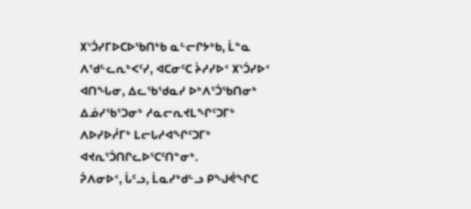᙭ᔅᑑᓯᒥᐅᑕᐅᖃᑎᒃᑲ ᓇᓪᓕᒋᔭᒃᑲ, ᒫᓐᓇ ᐱᖁᓪᓚᕆᒃᐸᑦᓯ, ᐊᑕᓂᑦᑕ ᔩᓱᓯᐅᑉ ᙭ᔅᑑᓯᐅᑉ ᐊᑎᖓᓂ, ᐃᓚᖃᖁᓇᓯ ᐅᒃᐱᕐᑑᖃᑎᓂᒃ ᐃᓅᓯᖃᕐᑐᓂᒃ ᓱᓇᓕᕆᔪᒪᖏᑦᑐᒥᒃ ᐱᐅᓯᐅᓲᒥᒃ ᒪᓕᒐᓱᐊᖏᑦᑐᒥᒃ ᐊᔪᕆᕐᑑᑎᒋᓚᐅᕐᑕᑦᑎᓐᓂᒃ.
ᕉᐱᓂᐅᑉ, ᒑᑦᓗ, ᒫᓇᓯᒃᑯᓪᓗ ᑭᖑᕚᖏᑕ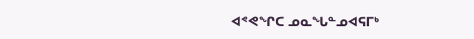ᐊᕝᕙᖏᑕ ᓄᓇᖓᓐᓄᐊᕋᒥᒃ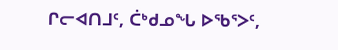ᒋᓕᐊᑎᒧᑦ, ᑖᒃᑯᓄᖓ ᐅᖃᕐᐳᑦ,